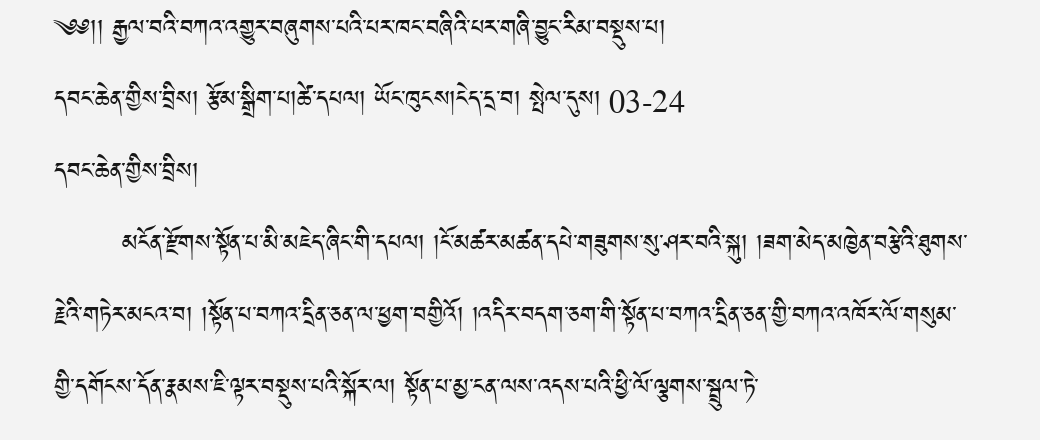༄༅།། རྒྱལ་བའི་བཀའ་འགྱུར་བཞུགས་པའི་པར་ཁང་བཞིའི་པར་གཞི་བྱུང་རིམ་བསྡུས་པ།
དབང་ཆེན་གྱིས་བྲིས། རྩོམ་སྒྲིག་པ།ཚེ་དཔལ། ཡོང་ཁུངས།ངེད་དྲ་བ། སྤེལ་དུས། 03-24
དབང་ཆེན་གྱིས་བྲིས།
        མངོན་རྫོགས་སྟོན་པ་མི་མཇེད་ཞིང་གི་དཔལ། །ངོ་མཚར་མཚན་དཔེ་གཟུགས་སུ་ཤར་བའི་སྐུ། །ཟག་མེད་མཁྱེན་བརྩེའི་ཐུགས་རྗེའི་གཏེར་མངའ་བ། །སྟོན་པ་བཀའ་དྲིན་ཅན་ལ་ཕྱག་བགྱིའོ། །འདིར་བདག་ཅག་གི་སྟོན་པ་བཀའ་དྲིན་ཅན་གྱི་བཀའ་འཁོར་ལོ་གསུམ་གྱི་དགོངས་དོན་རྣམས་ཇི་ལྟར་བསྡུས་པའི་སྐོར་ལ། སྟོན་པ་མྱ་ངན་ལས་འདས་པའི་ཕྱི་ལོ་ལྕགས་སྦྲུལ་ཏེ་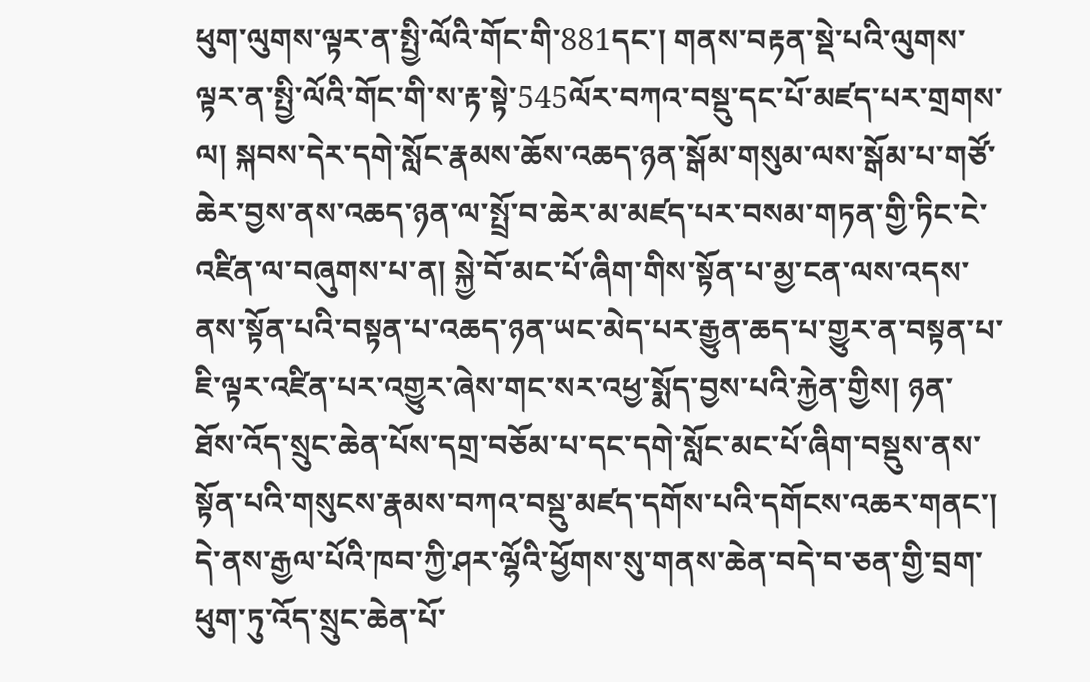ཕུག་ལུགས་ལྟར་ན་སྤྱི་ལོའི་གོང་གི་881དང་། གནས་བརྟན་སྡེ་པའི་ལུགས་ལྟར་ན་སྤྱི་ལོའི་གོང་གི་ས་རྟ་སྟེ་545ལོར་བཀའ་བསྡུ་དང་པོ་མཛད་པར་གྲགས་ལ། སྐབས་དེར་དགེ་སློང་རྣམས་ཆོས་འཆད་ཉན་སྒོམ་གསུམ་ལས་སྒོམ་པ་གཙོ་ཆེར་བྱས་ནས་འཆད་ཉན་ལ་སྤྲོ་བ་ཆེར་མ་མཛད་པར་བསམ་གཏན་གྱི་ཏིང་ངེ་འཛིན་ལ་བཞུགས་པ་ན། སྐྱེ་བོ་མང་པོ་ཞིག་གིས་སྟོན་པ་མྱ་ངན་ལས་འདས་ནས་སྟོན་པའི་བསྟན་པ་འཆད་ཉན་ཡང་མེད་པར་རྒྱུན་ཆད་པ་གྱུར་ན་བསྟན་པ་ཇི་ལྟར་འཛིན་པར་འགྱུར་ཞེས་གང་སར་འཕྱ་སྨོད་བྱས་པའི་རྐྱེན་གྱིས། ཉན་ཐོས་འོད་སྲུང་ཆེན་པོས་དགྲ་བཅོམ་པ་དང་དགེ་སློང་མང་པོ་ཞིག་བསྡུས་ནས་སྟོན་པའི་གསུངས་རྣམས་བཀའ་བསྡུ་མཛད་དགོས་པའི་དགོངས་འཆར་གནང་། དེ་ནས་རྒྱལ་པོའི་ཁབ་ཀྱི་ཤར་ལྷོའི་ཕྱོགས་སུ་གནས་ཆེན་བདེ་བ་ཅན་གྱི་བྲག་ཕུག་ཏུ་འོད་སྲུང་ཆེན་པོ་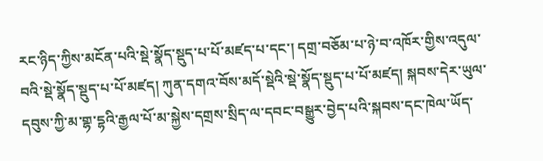རང་ཉིད་ཀྱིས་མངོན་པའི་སྡེ་སྣོད་སྡུད་པ་པོ་མཛད་པ་དང་། དགྲ་བཅོམ་པ་ཉེ་བ་འཁོར་གྱིས་འདུལ་བའི་སྡེ་སྣོད་སྡུད་པ་པོ་མཛད། ཀུན་དགའ་བོས་མདོ་སྡེའི་སྡེ་སྣོད་སྡུད་པ་པོ་མཛད། སྐབས་དེར་ཡུལ་དབུས་ཀྱི་མ་གྷ་དྷའི་རྒྱལ་པོ་མ་སྐྱེས་དགྲས་སྲིད་ལ་དབང་བསྒྱུར་བྱེད་པའི་སྐབས་དང་ཁེལ་ཡོད་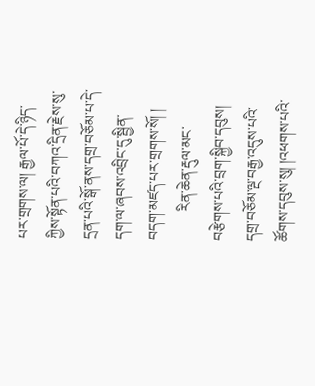པར་གྲགས་ལ། རྒྱལ་པོ་དེ་ཉིད་ཀྱིས་སྟོན་པའི་བཀའ་དྲིན་རྗེས་སུ་དྲན་པའི་སྒོ་ནས་དགྲ་བཅོམ་པ་དེ་དག་ལ་ཞབས་འབྲིང་དུ་སྦྱིན་བདག་མཛད་པར་གྲགས་སོ། །
        རིན་ཆེན་རྡུལ་མང་བརྩེགས་པའི་བྲག་སྐྱིབ་དབུས། དགྲ་བཅོམ་ལྔ་བརྒྱ་འདུས་པའི་ཚོགས་དབུས་སུ། །འཕགས་པའི་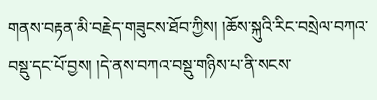གནས་བརྟན་མི་བརྗེད་གཟུངས་ཐོབ་ཀྱིས། །ཆོས་སྐུའི་རིང་བསྲེལ་བཀའ་བསྡུ་དང་པོ་བྱས། །དེ་ནས་བཀའ་བསྡུ་གཉིས་པ་ནི་སངས་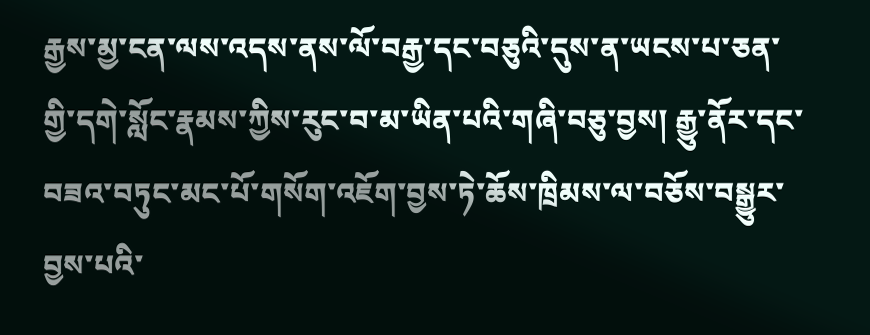རྒྱས་མྱ་ངན་ལས་འདས་ནས་ལོ་བརྒྱ་དང་བཅུའི་དུས་ན་ཡངས་པ་ཅན་གྱི་དགེ་སློང་རྣམས་ཀྱིས་རུང་བ་མ་ཡིན་པའི་གཞི་བཅུ་བྱས། རྒྱུ་ནོར་དང་བཟའ་བཏུང་མང་པོ་གསོག་འཇོག་བྱས་ཏེ་ཆོས་ཁྲིམས་ལ་བཅོས་བསྒྱུར་བྱས་པའི་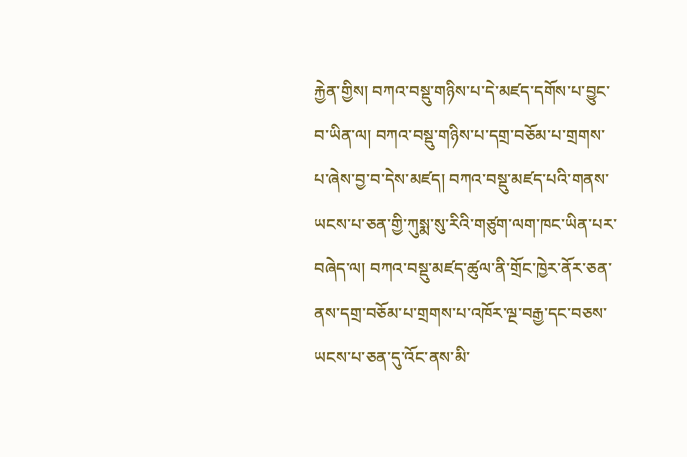རྐྱེན་གྱིས། བཀའ་བསྡུ་གཉིས་པ་དེ་མཛད་དགོས་པ་བྱུང་བ་ཡིན་ལ། བཀའ་བསྡུ་གཉིས་པ་དགྲ་བཅོམ་པ་གྲགས་པ་ཞེས་བྱ་བ་དེས་མཛད། བཀའ་བསྡུ་མཛད་པའི་གནས་ཡངས་པ་ཅན་གྱི་ཀུསྨ་སུ་རིའི་གཙུག་ལག་ཁང་ཡིན་པར་བཞེད་ལ། བཀའ་བསྡུ་མཛད་ཚུལ་ནི་གྲོང་ཁྱེར་ནོར་ཅན་ནས་དགྲ་བཅོམ་པ་གྲགས་པ་འཁོར་ལྔ་བརྒྱ་དང་བཅས་ཡངས་པ་ཅན་དུ་འོང་ནས་མི་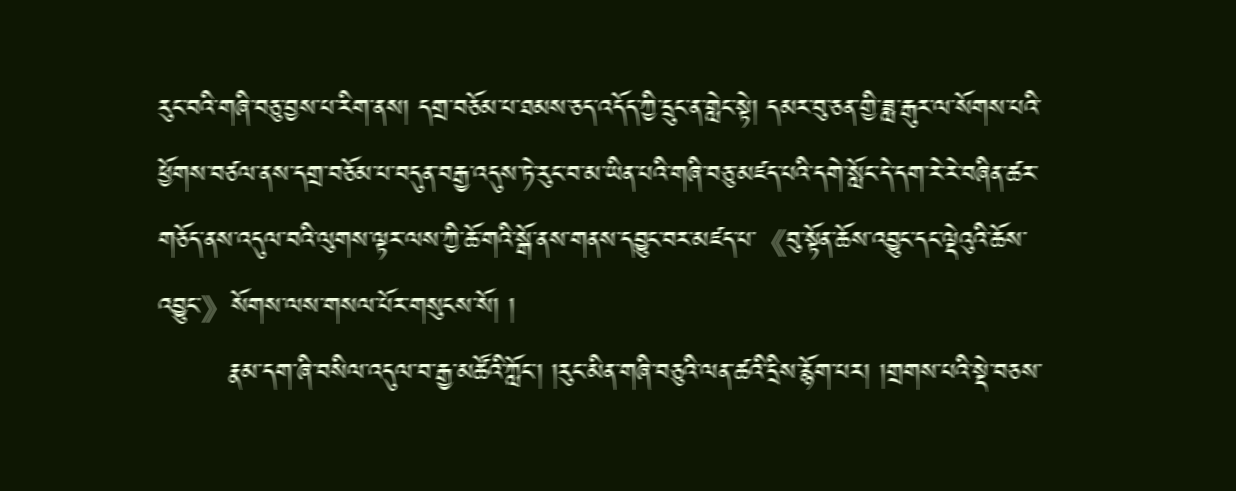རུང་བའི་གཞི་བཅུ་བྱས་པ་རིག་ནས། དགྲ་བཅོམ་པ་ཐམས་ཅད་འདོད་ཀྱི་དྲུང་ན་གླེང་སྟེ། དམར་བུ་ཅན་གྱི་ཟླ་རྒུར་ལ་སོགས་པའི་ཕྱོགས་བཙལ་ནས་དགྲ་བཅོམ་པ་བདུན་བརྒྱ་འདུས་ཏེ་རུང་བ་མ་ཡིན་པའི་གཞི་བཅུ་མཛད་པའི་དགེ་སློང་དེ་དག་རེ་རེ་བཞིན་ཚར་གཅོད་ནས་འདུལ་བའི་ལུགས་ལྟར་ལས་ཀྱི་ཆོ་གའི་སྒོ་ནས་གནས་དབྱུང་བར་མཛད་པ་《བུ་སྟོན་ཆོས་འབྱུང་དང་ལྡེའུའི་ཆོས་འབྱུང་》སོགས་ལས་གསལ་པོར་གསུངས་སོ། །
        རྣམ་དག་ཞི་བསིལ་འདུལ་བ་རྒྱ་མཚོའི་ཀློང་། །རུང་མིན་གཞི་བཅུའི་ལན་ཚའི་དྲིས་རྙོག་པར། །གྲགས་པའི་སྡེ་བཅས་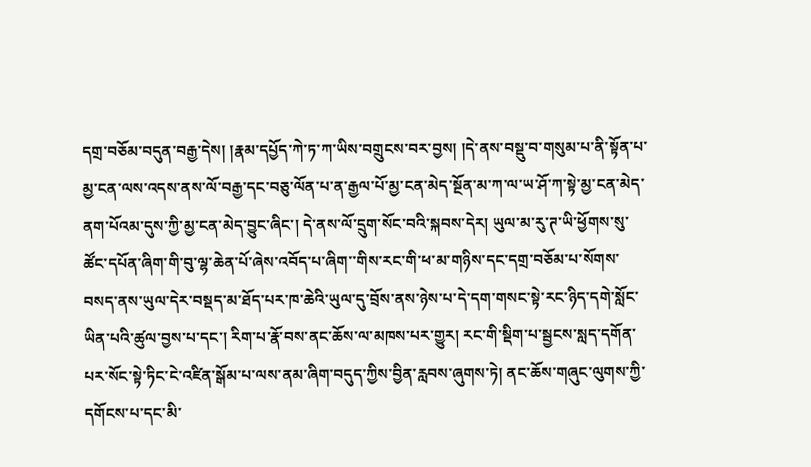དགྲ་བཅོམ་བདུན་བརྒྱ་དེས། །རྣམ་དཔྱོད་ཀེ་ཏ་ཀ་ཡིས་བགྲུངས་བར་བྱས། །དེ་ནས་བསྡུ་བ་གསུམ་པ་ནི་སྟོན་པ་མྱ་ངན་ལས་འདས་ནས་ལོ་བརྒྱ་དང་བཅུ་ལོན་པ་ན་རྒྱལ་པོ་མྱ་ངན་མེད་སྔོན་མ་ཀ་ལ་ཡ་ཤོ་ཀ་སྟེ་མྱ་ངན་མེད་ནག་པོའམ་དུས་ཀྱི་མྱ་ངན་མེད་བྱུང་ཞིང་། དེ་ནས་ལོ་དྲུག་སོང་བའི་སྐབས་དེར། ཡུལ་མ་རུ་ཊ་ཡི་ཕྱོགས་སུ་ཚོང་དཔོན་ཞིག་གི་བུ་ལྷ་ཆེན་པོ་ཞེས་འབོད་པ་ཞིག་་གིས་རང་གི་ཕ་མ་གཉིས་དང་དགྲ་བཅོམ་པ་སོགས་བསད་ནས་ཡུལ་དེར་བསྡད་མ་ཐོད་པར་ཁ་ཆེའི་ཡུལ་དུ་བྲོས་ནས་ཉེས་པ་དེ་དག་གསང་སྟེ་རང་ཉིད་དགེ་སློང་ཡིན་པའི་ཚུལ་བྱས་པ་དང་། རིག་པ་རྣོ་བས་ནང་ཆོས་ལ་མཁས་པར་གྱུར། རང་གི་སྡིག་པ་སྦྱངས་སླད་དགོན་པར་སོང་སྟེ་ཏིང་ངེ་འཛིན་སྒོམ་པ་ལས་ནམ་ཞིག་བདུད་ཀྱིས་བྱིན་རླབས་ཞུགས་ཏེ། ནང་ཆོས་གཞུང་ལུགས་ཀྱི་དགོངས་པ་དང་མི་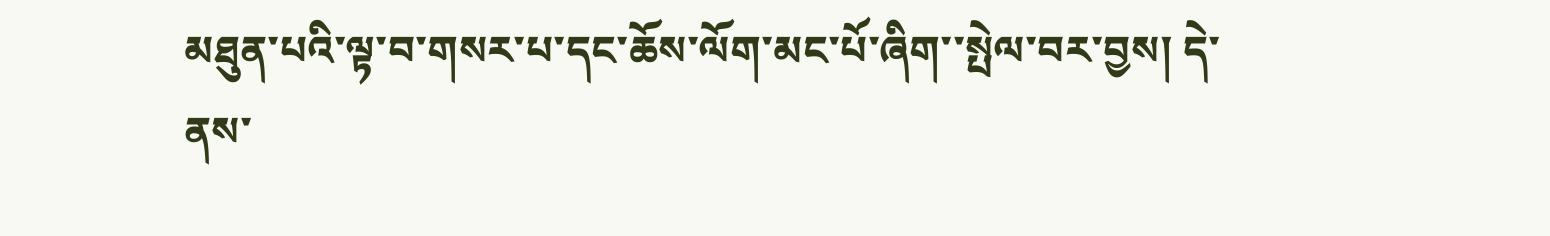མཐུན་པའི་ལྟ་བ་གསར་པ་དང་ཆོས་ལོག་མང་པོ་ཞིག་་སྤེལ་བར་བྱས། དེ་ནས་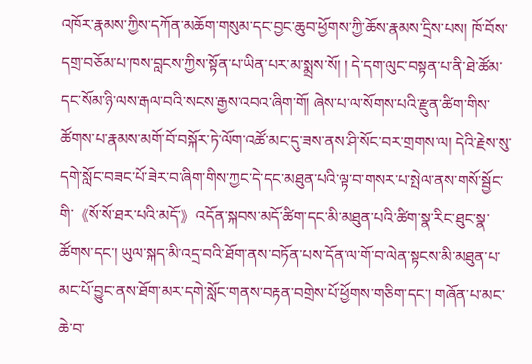འཁོར་རྣམས་ཀྱིས་དཀོན་མཆོག་གསུམ་དང་བྱང་ཆུབ་ཕྱོགས་ཀྱི་ཆོས་རྣམས་དྲིས་པས། ཁོ་བོས་དགྲ་བཅོམ་པ་ཁས་བླངས་ཀྱིས་སྟོན་པ་ཡིན་པར་མ་སྨྲས་སོ། ། དེ་དག་ལུང་བསྟན་པ་ནི་ཐེ་ཚོམ་དང་སོམ་ཉི་ལས་རྒལ་བའི་སངས་རྒྱས་འབའ་ཞིག་གོ། ཞེས་པ་ལ་སོགས་པའི་རྫུན་ཚིག་གིས་ཚོགས་པ་རྣམས་མགོ་བོ་བསྐོར་ཏེ་ལོག་འཚོ་མང་དུ་ཟས་ནས་ཤི་སོང་བར་གྲགས་ལ། དེའི་རྗེས་སུ་དགེ་སློང་བཟང་པོ་ཟེར་བ་ཞིག་གིས་ཀྱང་དེ་དང་མཐུན་པའི་ལྟ་བ་གསར་པ་སྤེལ་ནས་གསོ་སྦྱོང་གི་《སོ་སོ་ཐར་པའི་མདོ་》འདོན་སྐབས་མདོ་ཚིག་དང་མི་མཐུན་པའི་ཚིག་སྣ་རིང་ཐུང་སྣ་ཚོགས་དང་། ཡུལ་སྐད་མི་འདྲ་བའི་ཐོག་ནས་བཏོན་པས་དོན་ལ་གོ་བ་ལེན་སྟངས་མི་མཐུན་པ་མང་པོ་བྱུང་ནས་ཐོག་མར་དགེ་སློང་གནས་བརྟན་བགྲེས་པོ་ཕྱོགས་གཅིག་དང་། གཞོན་པ་མང་ཆེ་བ་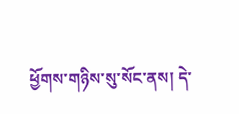ཕྱོགས་གཉིས་སུ་སོང་ནས། དེ་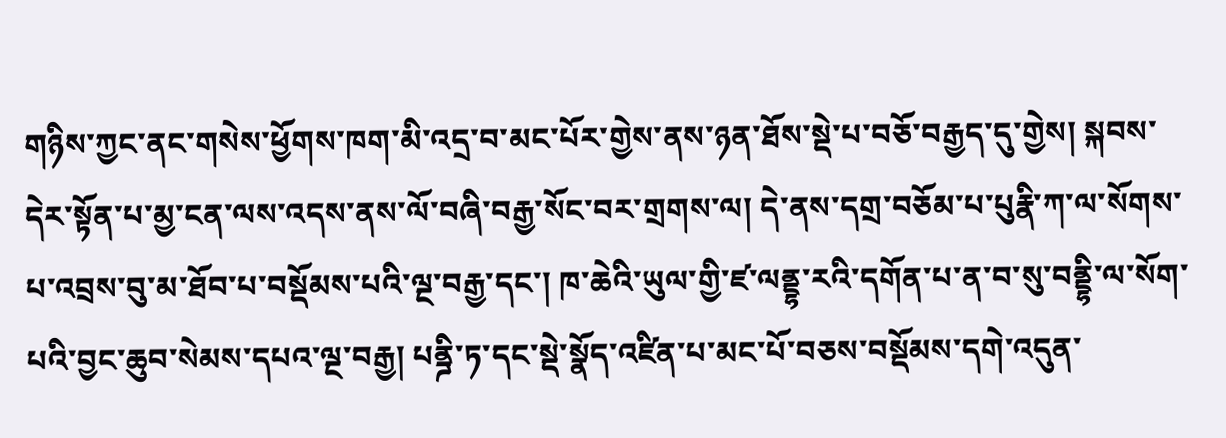གཉིས་ཀྱང་ནང་གསེས་ཕྱོགས་ཁག་མི་འདྲ་བ་མང་པོར་གྱེས་ནས་ཉན་ཐོས་སྡེ་པ་བཅོ་བརྒྱད་དུ་གྱེས། སྐབས་དེར་སྟོན་པ་མྱ་ངན་ལས་འདས་ནས་ལོ་བཞི་བརྒྱ་སོང་བར་གྲགས་ལ། དེ་ནས་དགྲ་བཅོམ་པ་པུརྣི་ཀ་ལ་སོགས་པ་འབྲས་བུ་མ་ཐོབ་པ་བསྡོམས་པའི་ལྔ་བརྒྱ་དང་། ཁ་ཆེའི་ཡུལ་གྱི་ཛ་ལནྡྷ་རའི་དགོན་པ་ན་བ་སུ་བནྡྷི་ལ་སོག་པའི་བྱང་ཆུབ་སེམས་དཔའ་ལྔ་བརྒྱ། པནྜི་ཏ་དང་སྡེ་སྣོད་འཛིན་པ་མང་པོ་བཅས་བསྡོམས་དགེ་འདུན་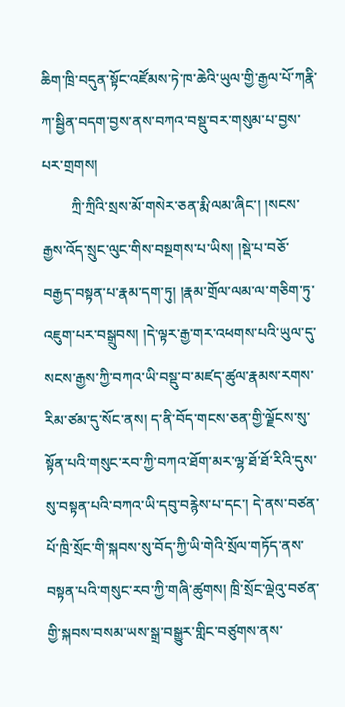ཆིག་ཁྲི་བདུན་སྟོང་འཛོམས་ཏེ་ཁ་ཆེའི་ཡུལ་གྱི་རྒྱལ་པོ་ཀརྣི་ཀ་སྦྱིན་བདག་བྱས་ནས་བཀའ་བསྡུ་བར་གསུམ་པ་བྱས་པར་གྲགས།
        ཀྲི་ཀྲིའི་སྲས་མོ་གསེར་ཅན་རྨི་ལམ་ཞིང་། །སངས་རྒྱས་འོད་སྲུང་ལུང་གིས་བསྔགས་པ་ཡིས། །སྡེ་པ་བཅོ་བརྒྱད་བསྟན་པ་རྣམ་དག་ཏུ། །རྣམ་གྲོལ་ལམ་ལ་གཅིག་ཏུ་འཇུག་པར་བསྒྲུབས། །དེ་ལྟར་རྒྱ་གར་འཕགས་པའི་ཡུལ་དུ་སངས་རྒྱས་ཀྱི་བཀའ་ཡི་བསྡུ་བ་མཛད་ཚུལ་རྣམས་རགས་རིམ་ཙམ་དུ་སོང་ནས། ད་ནི་བོད་གངས་ཅན་གྱི་ལྗོངས་སུ་སྟོན་པའི་གསུང་རབ་ཀྱི་བཀའ་ཐོག་མར་ལྷ་ཐོ་ཐོ་རིའི་དུས་སུ་བསྟན་པའི་བཀའ་ཡི་དབུ་བརྙེས་པ་དང་། དེ་ནས་བཙན་པོ་ཁྲི་སྲོང་གི་སྐབས་སུ་བོད་ཀྱི་ཡི་གེའི་སྲོལ་གཏོད་ནས་བསྟན་པའི་གསུང་རབ་ཀྱི་གཞི་ཚུགས། ཁྲི་སྲོང་ལྡེའུ་བཙན་གྱི་སྐབས་བསམ་ཡས་སྒྲ་བསྒྱུར་གླིང་བཙུགས་ནས་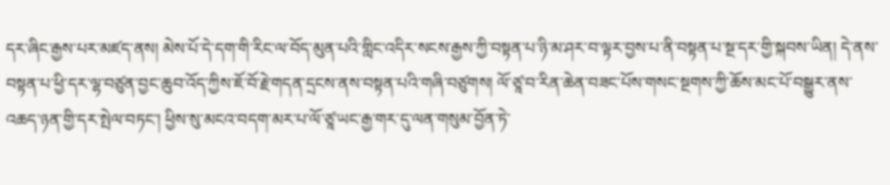དར་ཞིང་རྒྱས་པར་མཛད་ནས། མེས་པོ་དེ་དག་གི་རིང་ལ་བོད་མུན་པའི་གླིང་འདིར་སངས་རྒྱས་ཀྱི་བསྟན་པ་ཉི་མ་ཤར་བ་ལྟར་བྱས་པ་ནི་བསྟན་པ་སྔ་དར་གྱི་སྐབས་ཡིན། དེ་ནས་བསྟན་པ་ཕྱི་དར་ལྷ་བཙུན་བྱང་ཆུབ་འོད་ཀྱིས་ཇོ་བོ་རྗེ་གདན་དྲངས་ནས་བསྟན་པའི་གཞི་བཙུགས། ལོ་ཙཱ་བ་རིན་ཆེན་བཟང་པོས་གསང་སྔགས་ཀྱི་ཆོས་མང་པོ་བསྒྱུར་ནས་འཆད་ཉན་གྱི་དར་སྤེལ་བཏང་། ཕྱིས་སུ་མངའ་བདག་མར་པ་ལོ་ཙཱ་ཡང་རྒྱ་གར་དུ་ལན་གསུམ་བྱོན་ཏེ་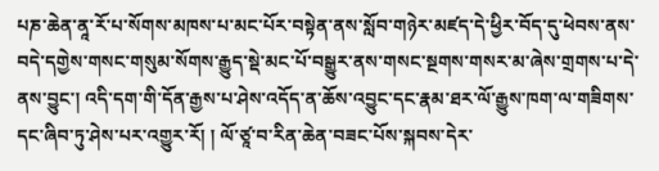པཎ་ཆེན་ནཱ་རོ་པ་སོགས་མཁས་པ་མང་པོར་བསྟེན་ནས་སློབ་གཉེར་མཛད་དེ་ཕྱིར་བོད་དུ་ཕེབས་ནས་བདེ་དགྱེས་གསང་གསུམ་སོགས་རྒྱུད་སྡེ་མང་པོ་བསྒྱུར་ནས་གསང་སྔགས་གསར་མ་ཞེས་གྲགས་པ་དེ་ནས་བྱུང་། འདི་དག་གི་དོན་རྒྱས་པ་ཤེས་འདོད་ན་ཆོས་འབྱུང་དང་རྣམ་ཐར་ལོ་རྒྱུས་ཁག་ལ་གཟིགས་དང་ཞིབ་ཏུ་ཤེས་པར་འགྱུར་རོ། ། ལོ་ཙཱ་བ་རིན་ཆེན་བཟང་པོས་སྐབས་དེར་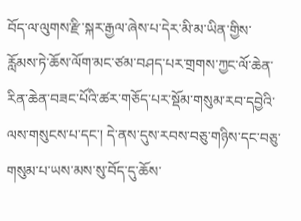བོད་ལ་ལུགས་རྫི་སྐར་རྒྱལ་ཞེས་པ་དེར་མི་མ་ཡིན་གྱིས་རློམས་ཏེ་ཆོས་ལོག་མང་ཙམ་བཤད་པར་གྲགས་ཀྱང་ལོ་ཆེན་རིན་ཆེན་བཟང་པོའི་ཚར་གཅོད་པར་སྡོམ་གསུམ་རབ་དབྱེའི་ལས་གསུངས་པ་དང་། དེ་ནས་དུས་རབས་བཅུ་གཉིས་དང་བཅུ་གསུམ་པ་ཡས་མས་སུ་བོད་དུ་ཆོས་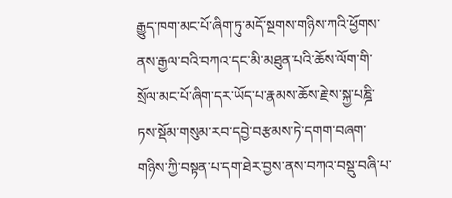རྒྱུད་ཁག་མང་པོ་ཞིག་ཏུ་མདོ་སྔགས་གཉིས་ཀའི་ཕྱོགས་ནས་རྒྱལ་བའི་བཀའ་དང་མི་མཐུན་པའི་ཆོས་ལོག་གི་སྲོལ་མང་པོ་ཞིག་དར་ཡོད་པ་རྣམས་ཆོས་རྗེ་ས་སྐྱ་པཎྜི་ཏས་སྡོམ་གསུམ་རབ་དབྱེ་བརྩམས་ཏེ་དགག་བཞག་གཉིས་ཀྱི་བསྟན་པ་དག་ཐེར་བྱས་ནས་བཀའ་བསྡུ་བཞི་པ་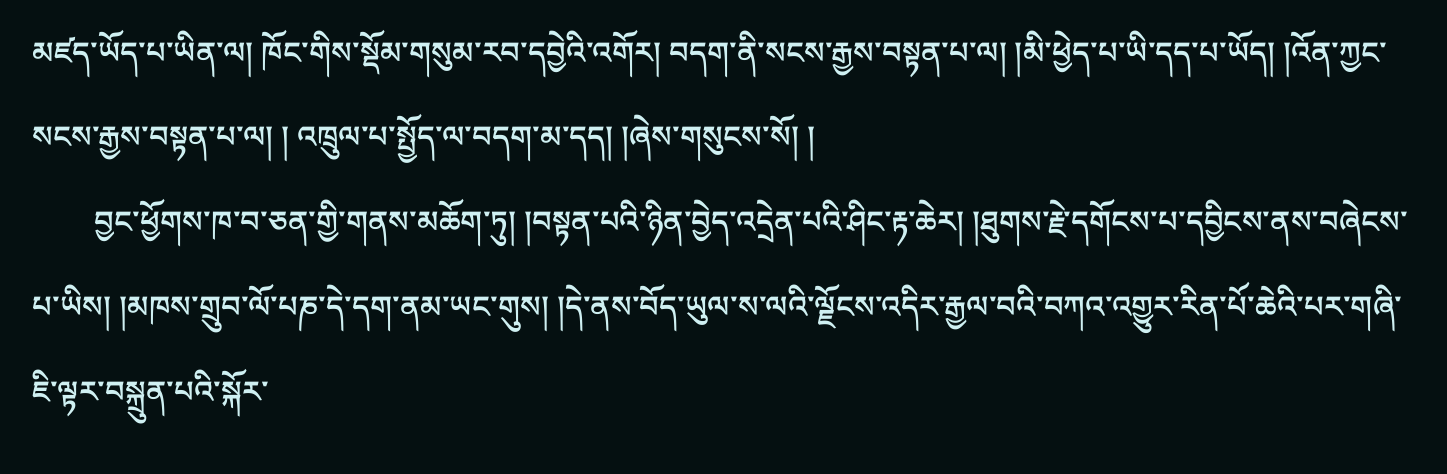མཛད་ཡོད་པ་ཡིན་ལ། ཁོང་གིས་སྡོམ་གསུམ་རབ་དབྱེའི་འགོར། བདག་ནི་སངས་རྒྱས་བསྟན་པ་ལ། །མི་ཕྱེད་པ་ཡི་དད་པ་ཡོད། །འོན་ཀྱང་སངས་རྒྱས་བསྟན་པ་ལ། ། འཁྲུལ་པ་སྤྱོད་ལ་བདག་མ་དད། །ཞེས་གསུངས་སོ། །
        བྱང་ཕྱོགས་ཁ་བ་ཅན་གྱི་གནས་མཆོག་ཏུ། །བསྟན་པའི་ཉིན་བྱེད་འདྲེན་པའི་ཤིང་རྟ་ཆེར། །ཐུགས་རྗེ་དགོངས་པ་དབྱིངས་ནས་བཞེངས་པ་ཡིས། །མཁས་གྲུབ་ལོ་པཎ་དེ་དག་ནམ་ཡང་གུས། །དེ་ནས་བོད་ཡུལ་ས་ལའི་ལྗོངས་འདིར་རྒྱལ་བའི་བཀའ་འགྱུར་རིན་པོ་ཆེའི་པར་གཞི་ཇི་ལྟར་བསྐྲུན་པའི་སྐོར་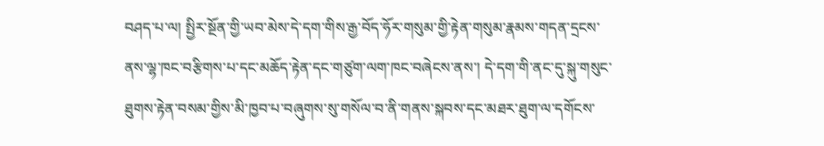བཤད་པ་ལ། སྤྱིར་སྔོན་གྱི་ཡབ་མེས་དེ་དག་གིས་རྒྱ་བོད་ཧོར་གསུམ་གྱི་རྟེན་གསུམ་རྣམས་གདན་དྲངས་ནས་ལྷ་ཁང་བརྩིགས་པ་དང་མཆོད་རྟེན་དང་གཙུག་ལག་ཁང་བཞེངས་ནས་། དེ་དག་གི་ནང་དུ་སྐུ་གསུང་ཐུགས་རྟེན་བསམ་གྱིས་མི་ཁྱབ་པ་བཞུགས་སུ་གསོལ་བ་ནི་གནས་སྐབས་དང་མཐར་ཐུག་ལ་དགོངས་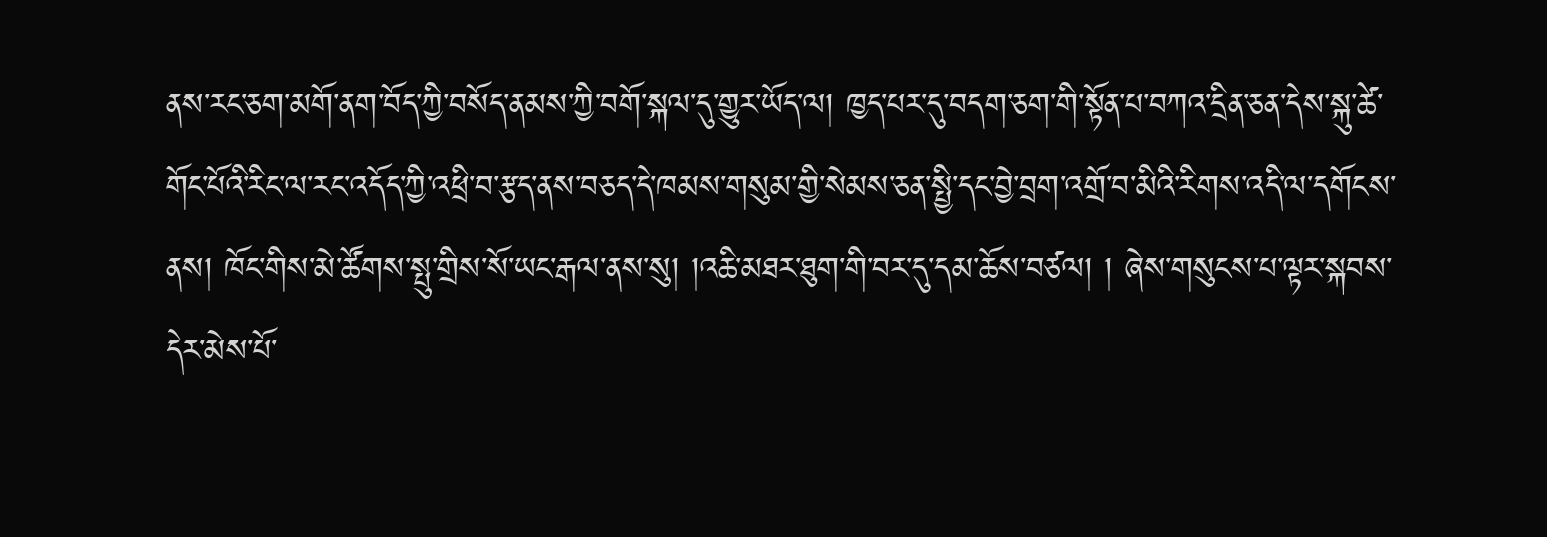ནས་རང་ཅག་མགོ་ནག་བོད་ཀྱི་བསོད་ནམས་ཀྱི་བགོ་སྐལ་དུ་གྱུར་ཡོད་ལ། ཁྱད་པར་དུ་བདག་ཅག་གི་སྟོན་པ་བཀའ་དྲིན་ཅན་དེས་སྐུ་ཚེ་གོང་པོའི་རིང་ལ་རང་འདོད་ཀྱི་འཕྲི་བ་རྩད་ནས་བཅད་དེ་ཁམས་གསུམ་གྱི་སེམས་ཅན་སྤྱི་དང་བྱེ་བྲག་འགྲོ་བ་མིའི་རིགས་འདི་ལ་དགོངས་ནས། ཁོང་གིས་མེ་ཚོགས་སྤུ་གྲིས་སོ་ཡང་རྒལ་ནས་སུ། །འཆི་མཐར་ཐུག་གི་བར་དུ་དམ་ཆོས་བཙལ། ། ཞེས་གསུངས་པ་ལྟར་སྐབས་དེར་མེས་པོ་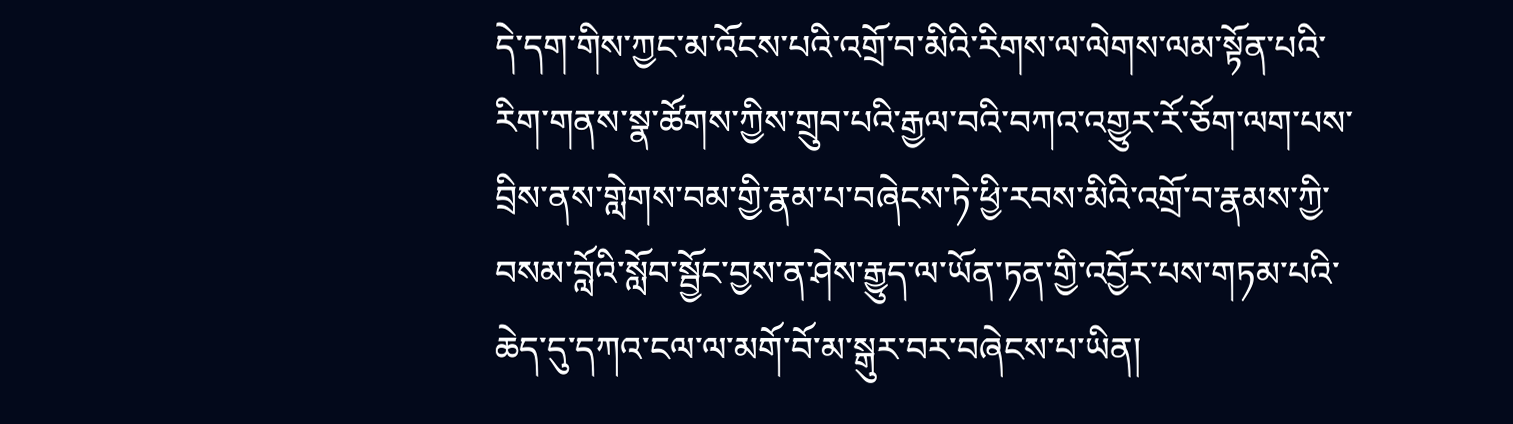དེ་དག་གིས་ཀྱང་མ་འོངས་པའི་འགྲོ་བ་མིའི་རིགས་ལ་ལེགས་ལམ་སྟོན་པའི་རིག་གནས་སྣ་ཚོགས་ཀྱིས་གྲུབ་པའི་རྒྱལ་བའི་བཀའ་འགྱུར་རོ་ཅོག་ལག་པས་བྲིས་ནས་གླེགས་བམ་གྱི་རྣམ་པ་བཞེངས་ཏེ་ཕྱི་རབས་མིའི་འགྲོ་བ་རྣམས་ཀྱི་བསམ་བློའི་སློབ་སྦྱོང་བྱས་ན་ཤེས་རྒྱུད་ལ་ཡོན་ཏན་གྱི་འབྱོར་པས་གཏམ་པའི་ཆེད་དུ་དཀའ་ངལ་ལ་མགོ་བོ་མ་སྒུར་བར་བཞེངས་པ་ཡིན།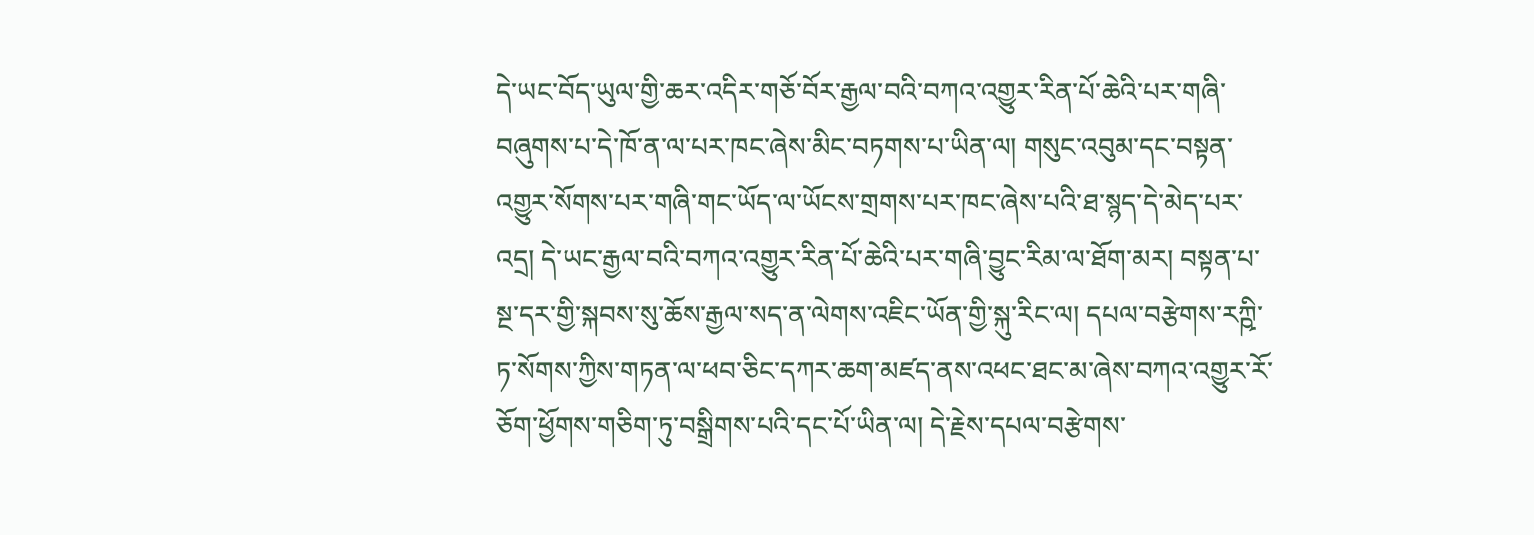དེ་ཡང་བོད་ཡུལ་གྱི་ཆར་འདིར་གཅོ་བོར་རྒྱལ་བའི་བཀའ་འགྱུར་རིན་པོ་ཆེའི་པར་གཞི་བཞུགས་པ་དེ་ཁོ་ན་ལ་པར་ཁང་ཞེས་མིང་བཏགས་པ་ཡིན་ལ། གསུང་འབུམ་དང་བསྟན་འགྱུར་སོགས་པར་གཞི་གང་ཡོད་ལ་ཡོངས་གྲགས་པར་ཁང་ཞེས་པའི་ཐ་སྙད་དེ་མེད་པར་འདྲ། དེ་ཡང་རྒྱལ་བའི་བཀའ་འགྱུར་རིན་པོ་ཆེའི་པར་གཞི་བྱུང་རིམ་ལ་ཐོག་མར། བསྟན་པ་སྔ་དར་གྱི་སྐབས་སུ་ཆོས་རྒྱལ་སད་ན་ལེགས་འཇིང་ཡོན་གྱི་སྐུ་རིང་ལ། དཔལ་བརྩེགས་རཀྵི་ཏ་སོགས་ཀྱིས་གཏན་ལ་ཕབ་ཅིང་དཀར་ཆག་མཛད་ནས་འཕང་ཐང་མ་ཞེས་བཀའ་འགྱུར་རོ་ཅོག་ཕྱོགས་གཅིག་ཏུ་བསྒྲིགས་པའི་དང་པོ་ཡིན་ལ། དེ་རྗེས་དཔལ་བརྩེགས་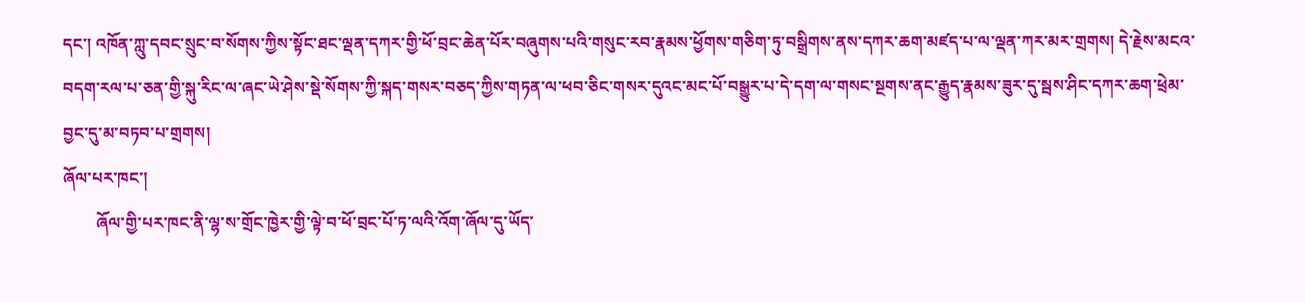དང་། འཁོན་ཀླུ་དབང་སྲུང་བ་སོགས་ཀྱིས་སྟོང་ཐང་ལྡན་དཀར་གྱི་ཕོ་བྲང་ཆེན་པོར་བཞུགས་པའི་གསུང་རབ་རྣམས་ཕྱོགས་གཅིག་ཏུ་བསྒྲིགས་ནས་དཀར་ཆག་མཛད་པ་ལ་ལྡན་ཀར་མར་གྲགས། དེ་རྗེས་མངའ་བདག་རལ་པ་ཅན་གྱི་སྐུ་རིང་ལ་ཞང་ཡེ་ཤེས་སྡེ་སོགས་ཀྱི་སྐད་གསར་བཅད་ཀྱིས་གཏན་ལ་ཕབ་ཅིང་གསར་དུའང་མང་པོ་བསྒྱུར་པ་དེ་དག་ལ་གསང་སྔགས་ནང་རྒྱུད་རྣམས་ཟུར་དུ་སྦས་ཤིང་དཀར་ཆག་ཕྲེམ་བྱང་དུ་མ་བཏབ་པ་གྲགས།
ཞོལ་པར་ཁང་།
        ཞོལ་གྱི་པར་ཁང་ནི་ལྷ་ས་གྲོང་ཁྱེར་གྱི་ལྟེ་བ་ཕོ་བྲང་པོ་ཏ་ལའི་འོག་ཞོལ་དུ་ཡོད་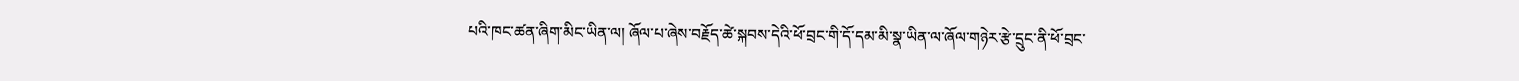པའི་ཁང་ཚན་ཞིག་མིང་ཡིན་ལ། ཞོལ་པ་ཞེས་བརྗོད་ཚེ་སྐབས་དེའི་ཕོ་བྲང་གི་དོ་དམ་མི་སྣ་ཡིན་ལ་ཞོལ་གཉེར་རྩེ་དྲུང་ནི་ཕོ་བྲང་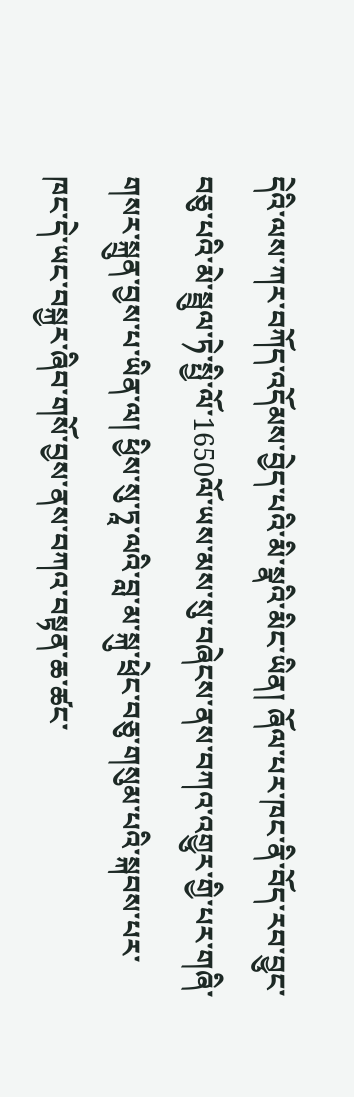དེའི་ལས་ཀར་བཀོད་འདོམས་བྱེད་པའི་མི་སྣའི་མིང་ཡིན། ཞོལ་པར་ཁང་ནི་བོད་རབ་བྱུང་བཅུ་པའི་མེ་སྦྲུལ་ཏེ་སྤྱི་ལོ་1650ལོ་ཡས་མས་སུ་བཞེངས་ནས་བཀའ་འགྱུར་གྱི་པར་གཞི་གསར་སྐྲུན་བྱས་པ་ཡིན་ལ། ཕྱིས་སུ་ཏཱ་ལའི་བླ་མ་སྐུ་ཕྲེང་བཅུ་གསུམ་པའི་སྐབས་པར་ཁང་དེ་ཡང་བསྐྱར་ཞིབ་གསོ་བྱས་ནས་བཀའ་བསྟན་ཆ་ཚང་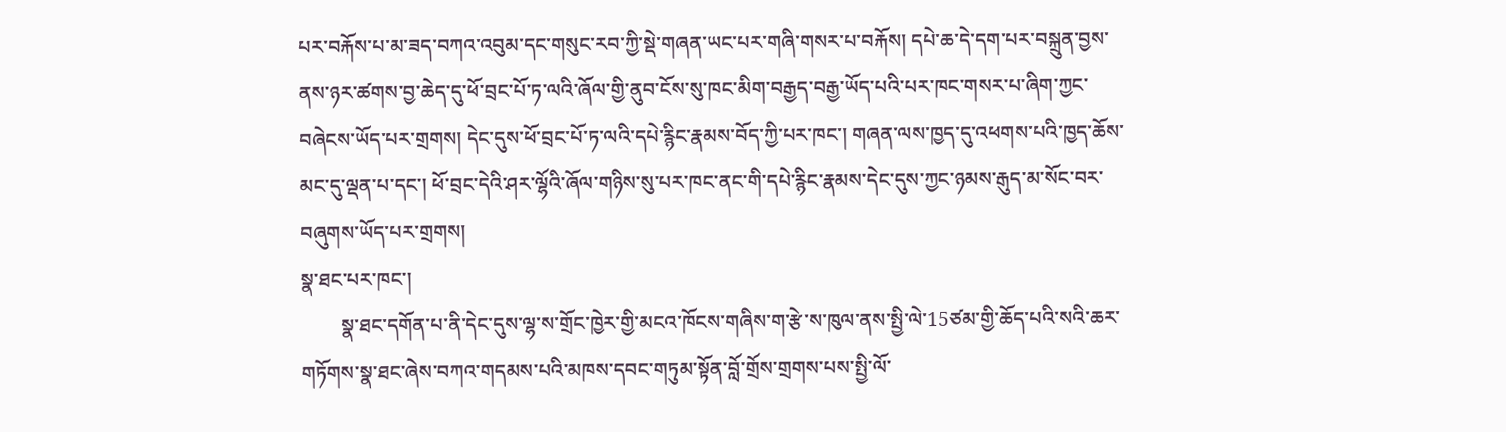པར་བརྐོས་པ་མ་ཟད་བཀའ་འབུམ་དང་གསུང་རབ་ཀྱི་སྡེ་གཞན་ཡང་པར་གཞི་གསར་པ་བརྐོས། དཔེ་ཆ་དེ་དག་པར་བསྐྲུན་བྱས་ནས་ཉར་ཚགས་བྱ་ཆེད་དུ་ཕོ་བྲང་པོ་ཏ་ལའི་ཞོལ་གྱི་ནུབ་ངོས་སུ་ཁང་མིག་བརྒྱད་བརྒྱ་ཡོད་པའི་པར་ཁང་གསར་པ་ཞིག་ཀྱང་བཞེངས་ཡོད་པར་གྲགས། དེང་དུས་ཕོ་བྲང་པོ་ཏ་ལའི་དཔེ་རྙིང་རྣམས་བོད་ཀྱི་པར་ཁང་། གཞན་ལས་ཁྱད་དུ་འཕགས་པའི་ཁྱད་ཆོས་མང་དུ་ལྡན་པ་དང་། ཕོ་བྲང་དེའི་ཤར་ལྷོའི་ཞོལ་གཉིས་སུ་པར་ཁང་ནང་གི་དཔེ་རྙིང་རྣམས་དེང་དུས་ཀྱང་ཉམས་རྒུད་མ་སོང་བར་བཞུགས་ཡོད་པར་གྲགས།
སྣ་ཐང་པར་ཁང་།
        སྣ་ཐང་དགོན་པ་ནི་དེང་དུས་ལྷ་ས་གྲོང་ཁྱེར་གྱི་མངའ་ཁོངས་གཞིས་ག་རྩེ་ས་ཁུལ་ནས་སྤྱི་ལེ་15ཙམ་གྱི་ཆོད་པའི་སའི་ཆར་གཏོགས་སྣ་ཐང་ཞེས་བཀའ་གདམས་པའི་མཁས་དབང་གཏུམ་སྟོན་བློ་གྲོས་གྲགས་པས་སྤྱི་ལོ་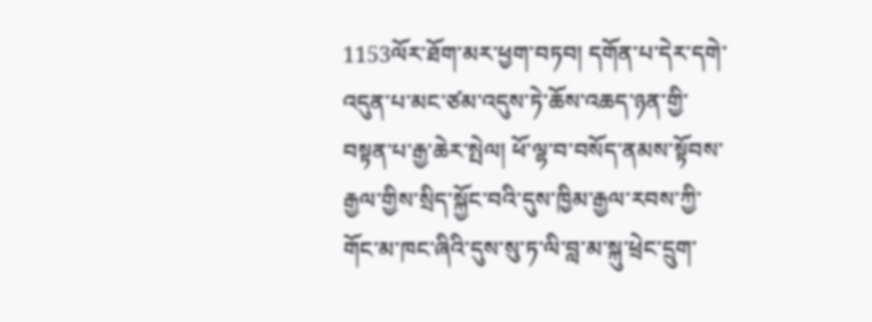1153ལོར་ཐོག་མར་ཕྱག་བཏབ། དགོན་པ་དེར་དགེ་འདུན་པ་མང་ཙམ་འདུས་ཏེ་ཆོས་འཆད་ཉན་གྱི་བསྟན་པ་རྒྱ་ཆེར་སྤེལ། ཕོ་ལྷ་བ་བསོད་ནམས་སྟོབས་རྒྱལ་གྱིས་སྲིད་སྐྱོང་བའི་དུས་ཁྱིམ་རྒྱལ་རབས་ཀྱི་གོང་མ་ཁང་ཞིའི་དུས་སུ་ཏ་ལི་བླ་མ་སྐུ་ཕྲེང་དྲུག་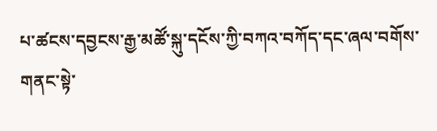པ་ཚངས་དབྱངས་རྒྱ་མཚོ་སྐུ་དངོས་ཀྱི་བཀའ་བཀོད་དང་ཞལ་བགོས་གནང་སྟེ་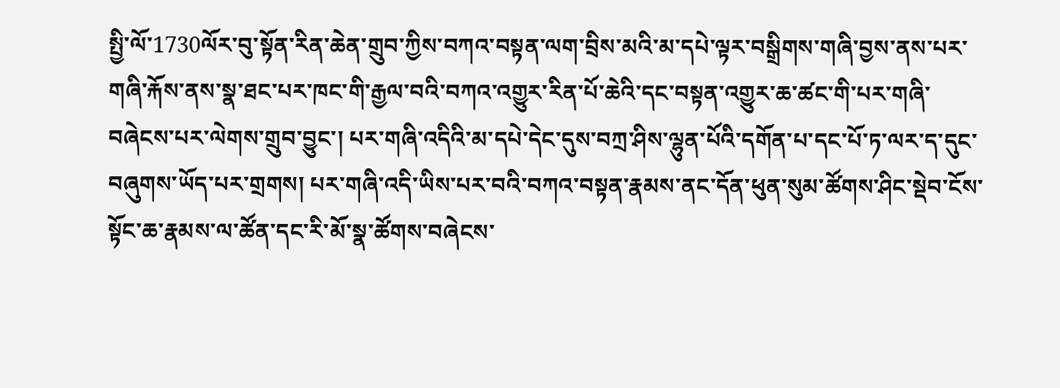སྤྱི་ལོ་1730ལོར་བུ་སྟོན་རིན་ཆེན་གྲུབ་ཀྱིས་བཀའ་བསྟན་ལག་བྲིས་མའི་མ་དཔེ་ལྟར་བསྒྲིགས་གཞི་བྱས་ནས་པར་གཞི་རྐོས་ནས་སྣ་ཐང་པར་ཁང་གི་རྒྱལ་བའི་བཀའ་འགྱུར་རིན་པོ་ཆེའི་དང་བསྟན་འགྱུར་ཆ་ཚང་གི་པར་གཞི་བཞེངས་པར་ལེགས་གྲུབ་བྱུང་། པར་གཞི་འདིའི་མ་དཔེ་དེང་དུས་བཀྲ་ཤིས་ལྷུན་པོའི་དགོན་པ་དང་པོ་ཏ་ལར་ད་དུང་བཞུགས་ཡོད་པར་གྲགས། པར་གཞི་འདི་ཡིས་པར་བའི་བཀའ་བསྟན་རྣམས་ནང་དོན་ཕུན་སུམ་ཚོགས་ཤིང་སྡེབ་ངོས་སྟོང་ཆ་རྣམས་ལ་ཚོན་དང་རི་མོ་སྣ་ཚོགས་བཞེངས་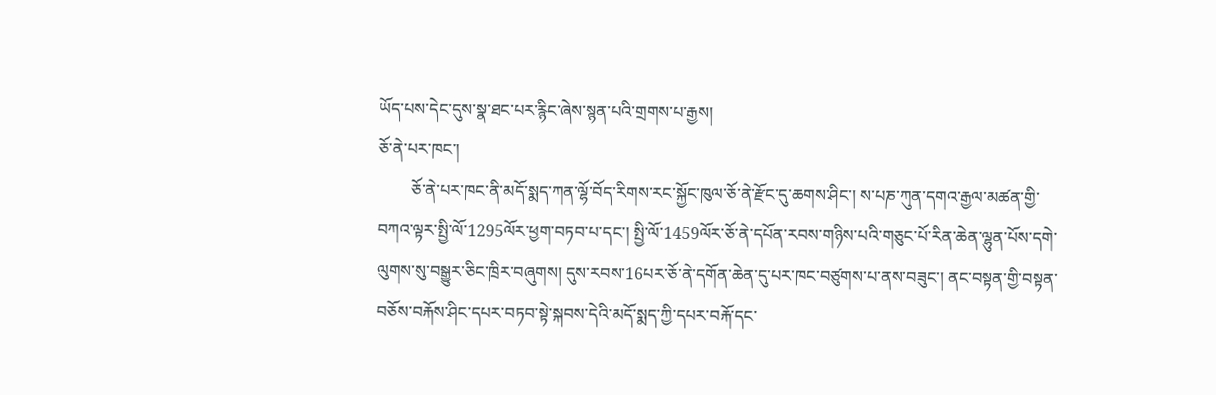ཡོད་པས་དེང་དུས་སྣ་ཐང་པར་རྙིང་ཞེས་སྙན་པའི་གྲགས་པ་རྒྱས།
ཅོ་ནེ་པར་ཁང་།
        ཅོ་ནེ་པར་ཁང་ནི་མདོ་སྨད་ཀན་ལྷོ་བོད་རིགས་རང་སྐྱོང་ཁུལ་ཅོ་ནེ་རྫོང་དུ་ཆགས་ཤིང་། ས་པཎ་ཀུན་དགའ་རྒྱལ་མཚན་གྱི་བཀའ་ལྟར་སྤྱི་ལོ་1295ལོར་ཕྱག་བཏབ་པ་དང་། སྤྱི་ལོ་1459ལོར་ཅོ་ནེ་དཔོན་རབས་གཉིས་པའི་གཅུང་པོ་རིན་ཆེན་ལྷུན་པོས་དགེ་ལུགས་སུ་བསྒྱུར་ཅིང་ཁྲིར་བཞུགས། དུས་རབས་16པར་ཅོ་ནེ་དགོན་ཆེན་དུ་པར་ཁང་བཙུགས་པ་ནས་བཟུང་། ནང་བསྟན་གྱི་བསྟན་བཅོས་བརྐོས་ཤིང་དཔར་བཏབ་སྟེ་སྐབས་དེའི་མདོ་སྨད་ཀྱི་དཔར་བརྐོ་དང་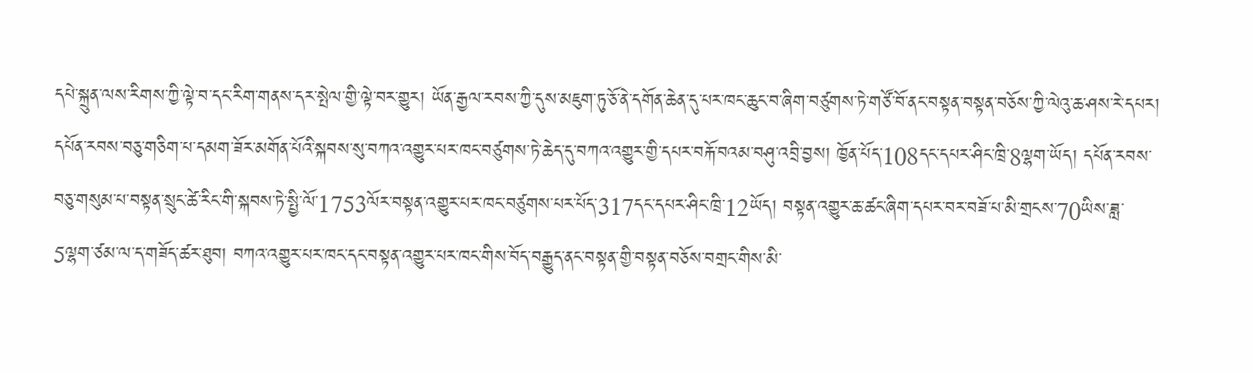དཔེ་སྐྲུན་ལས་རིགས་ཀྱི་ལྟེ་བ་དང་རིག་གནས་དར་སྤེལ་གྱི་ལྟེ་བར་གྱུར། ཡོན་རྒྱལ་རབས་ཀྱི་དུས་མཇུག་ཏུ་ཅོ་ནེ་དགོན་ཆེན་དུ་པར་ཁང་ཆུང་བ་ཞིག་བཙུགས་ཏེ་གཙོ་བོ་ནང་བསྟན་བསྟན་བཅོས་ཀྱི་ལེའུ་ཆ་ཤས་རེ་དཔར། དཔོན་རབས་བཅུ་གཅིག་པ་དམག་ཟོར་མགོན་པོའི་སྐབས་སུ་བཀའ་འགྱུར་པར་ཁང་བཙུགས་ཏེ་ཆེད་དུ་བཀའ་འགྱུར་གྱི་དཔར་བརྐོ་བའམ་བཤུ་འབྲི་བྱས། ཁྱོན་པོད་108དང་དཔར་ཤིང་ཁྲི་8ལྷག་ཡོད། དཔོན་རབས་བཅུ་གསུམ་པ་བསྟན་སྲུང་ཚེ་རིང་གི་སྐབས་ཏེ་སྤྱི་ལོ་1753ལོར་བསྟན་འགྱུར་པར་ཁང་བཙུགས་པར་པོད་317དང་དཔར་ཤིང་ཁྲི་12ཡོད། བསྟན་འགྱུར་ཆ་ཚང་ཞིག་དཔར་བར་བཟོ་པ་མི་གྲངས་70ཡིས་ཟླ་5ལྷག་ཙམ་ལ་ད་གཟོད་ཚར་ཐུབ། བཀའ་འགྱུར་པར་ཁང་དང་བསྟན་འགྱུར་པར་ཁང་གིས་བོད་བརྒྱུད་ནང་བསྟན་གྱི་བསྟན་བཅོས་བགྲང་གིས་མི་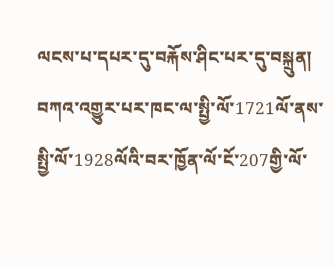ལངས་པ་དཔར་དུ་བརྐོས་ཤིང་པར་དུ་བསྐྲུན། བཀའ་འགྱུར་པར་ཁང་ལ་སྤྱི་ལོ་1721ལོ་ནས་སྤྱི་ལོ་1928ལོའི་བར་ཁྱོན་ལོ་ངོ་207གྱི་ལོ་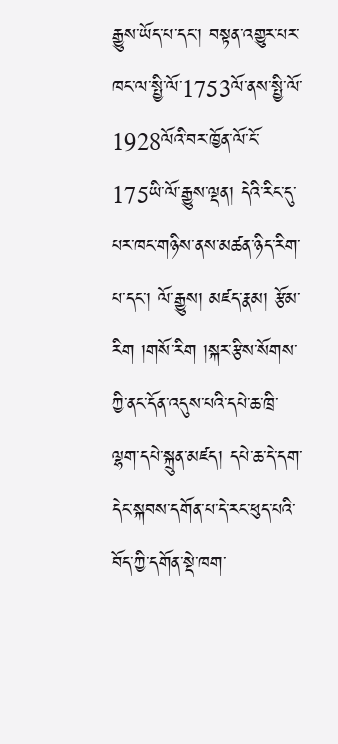རྒྱུས་ཡོད་པ་དང་། བསྟན་འགྱུར་པར་ཁང་ལ་སྤྱི་ལོ་1753ལོ་ནས་སྤྱི་ལོ་1928ལོའི་བར་ཁྱོན་ལོ་ངོ་175ཡི་ལོ་རྒྱུས་ལྡན། དེའི་རིང་དུ་པར་ཁང་གཉིས་ནས་མཚན་ཉིད་རིག་པ་དང་། ལོ་རྒྱུས། མཛད་རྣམ། རྩོམ་རིག །གསོ་རིག །སྐར་རྩིས་སོགས་ཀྱི་ནང་དོན་འདུས་པའི་དཔེ་ཆ་ཁྲི་ལྷག་དཔེ་སྐྲུན་མཛད། དཔེ་ཆ་དེ་དག་དེང་སྐབས་དགོན་པ་དེ་རང་ཕུད་པའི་བོད་ཀྱི་དགོན་སྡེ་ཁག་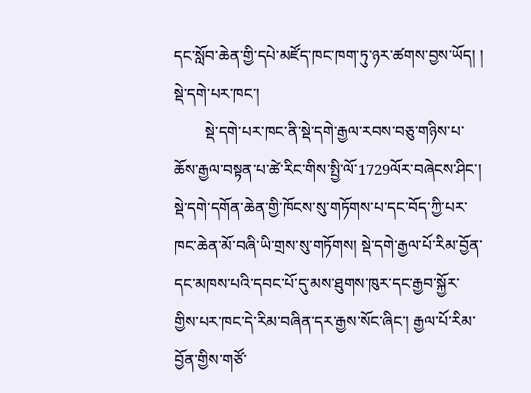དང་སློབ་ཆེན་གྱི་དཔེ་མཛོད་ཁང་ཁག་ཏུ་ཉར་ཚགས་བྱས་ཡོད། །
སྡེ་དགེ་པར་ཁང་།
        སྡེ་དགེ་པར་ཁང་ནི་སྡེ་དགེ་རྒྱལ་རབས་བཅུ་གཉིས་པ་ཆོས་རྒྱལ་བསྟན་པ་ཚེ་རིང་གིས་སྤྱི་ལོ་1729ལོར་བཞེངས་ཤིང་། སྡེ་དགེ་དགོན་ཆེན་གྱི་ཁོངས་སུ་གཏོགས་པ་དང་བོད་ཀྱི་པར་ཁང་ཆེན་མོ་བཞི་ཡི་གྲས་སུ་གཏོགས། སྡེ་དགེ་རྒྱལ་པོ་རིམ་བྱོན་དང་མཁས་པའི་དབང་པོ་དུ་མས་ཐུགས་ཁུར་དང་རྒྱབ་སྐྱོར་གྱིས་པར་ཁང་དེ་རིམ་བཞིན་དར་རྒྱས་སོང་ཞིང་། རྒྱལ་པོ་རིམ་བྱོན་གྱིས་གཙོ་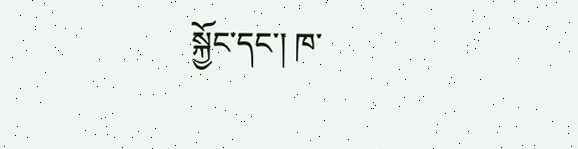སྐྱོང་དང་། ཁ་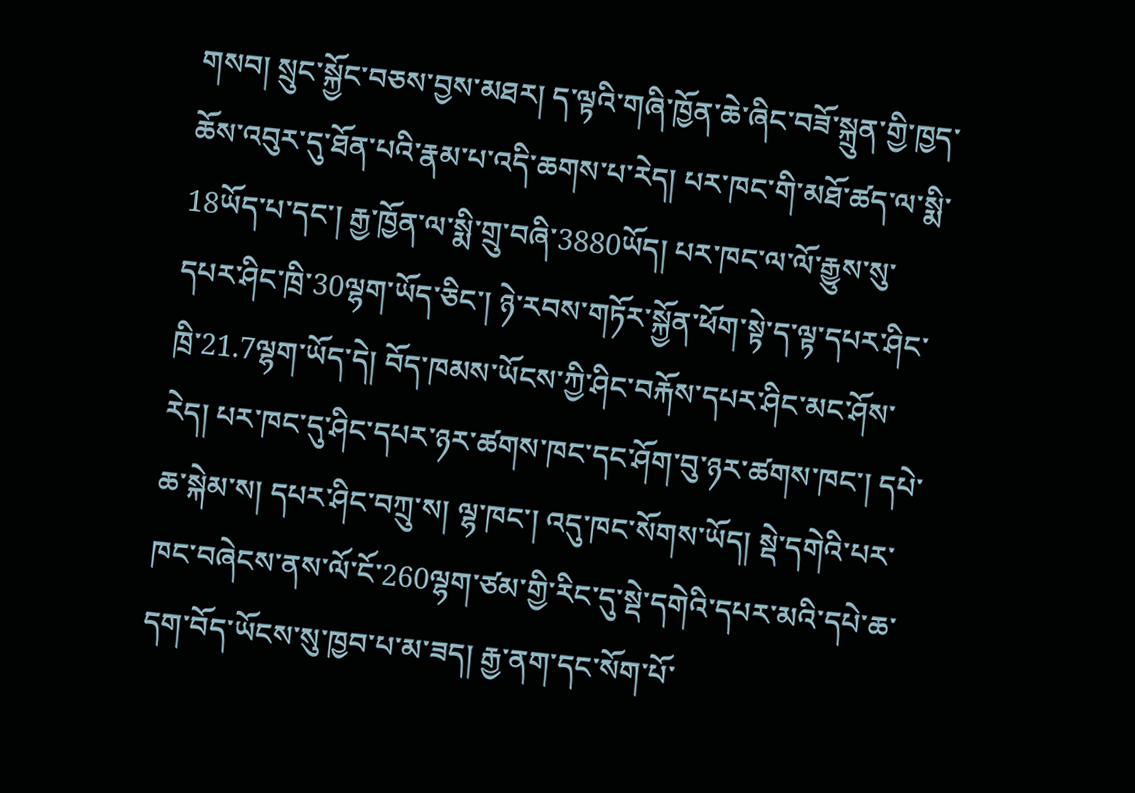གསབ། སྲུང་སྐྱོང་བཅས་བྱས་མཐར། ད་ལྟའི་གཞི་ཁྱོན་ཆེ་ཞིང་བཟོ་སྐྲུན་གྱི་ཁྱད་ཆོས་འབུར་དུ་ཐོན་པའི་རྣམ་པ་འདི་ཆགས་པ་རེད། པར་ཁང་གི་མཐོ་ཚད་ལ་སྨི་18ཡོད་པ་དང་། རྒྱ་ཁྱོན་ལ་སྨི་གྲུ་བཞི་3880ཡོད། པར་ཁང་ལ་ལོ་རྒྱུས་སུ་དཔར་ཤིང་ཁྲི་30ལྷག་ཡོད་ཅིང་། ཉེ་རབས་གཏོར་སྐྱོན་ཕོག་སྟེ་ད་ལྟ་དཔར་ཤིང་ཁྲི་21.7ལྷག་ཡོད་དེ། བོད་ཁམས་ཡོངས་ཀྱི་ཤིང་བརྐོས་དཔར་ཤིང་མང་ཤོས་རེད། པར་ཁང་དུ་ཤིང་དཔར་ཉར་ཚགས་ཁང་དང་ཤོག་བུ་ཉར་ཚགས་ཁང་། དཔེ་ཆ་སྐེམ་ས། དཔར་ཤིང་བཀྲུ་ས། ལྷ་ཁང་། འདུ་ཁང་སོགས་ཡོད། སྡེ་དགེའི་པར་ཁང་བཞེངས་ནས་ལོ་ངོ་260ལྷག་ཙམ་གྱི་རིང་དུ་སྡེ་དགེའི་དཔར་མའི་དཔེ་ཆ་དག་བོད་ཡོངས་སུ་ཁྱབ་པ་མ་ཟད། རྒྱ་ནག་དང་སོག་པོ་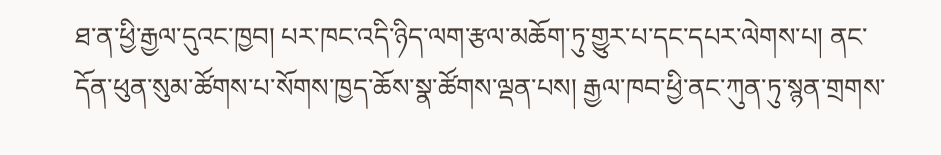ཐ་ན་ཕྱི་རྒྱལ་དུའང་ཁྱབ། པར་ཁང་འདི་ཉིད་ལག་རྩལ་མཆོག་ཏུ་གྱུར་པ་དང་དཔར་ལེགས་པ། ནང་དོན་ཕུན་སུམ་ཚོགས་པ་སོགས་ཁྱད་ཆོས་སྣ་ཚོགས་ལྡན་པས། རྒྱལ་ཁབ་ཕྱི་ནང་ཀུན་ཏུ་སྙན་གྲགས་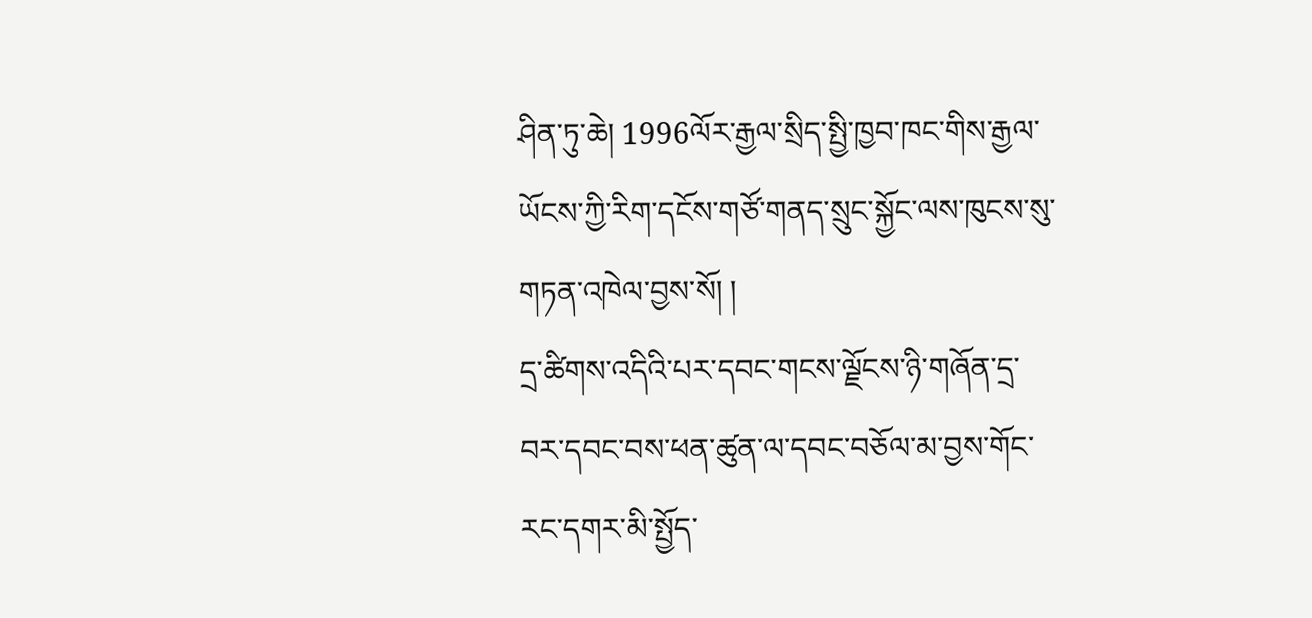ཤིན་ཏུ་ཆེ། 1996ལོར་རྒྱལ་སྲིད་སྤྱི་ཁྱབ་ཁང་གིས་རྒྱལ་ཡོངས་ཀྱི་རིག་དངོས་གཙོ་གནད་སྲུང་སྐྱོང་ལས་ཁུངས་སུ་གཏན་འཁེལ་བྱས་སོ། །
དྲ་ཚིགས་འདིའི་པར་དབང་གངས་ལྗོངས་ཉི་གཞོན་དྲ་བར་དབང་བས་ཕན་ཚུན་ལ་དབང་བཅོལ་མ་བྱས་གོང་རང་དགར་མི་སྤྱོད་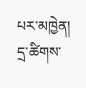པར་མཁྱེན།
དྲ་ཚིགས་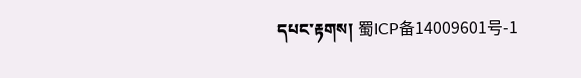དཔང་རྟགས། 蜀ICP备14009601号-1